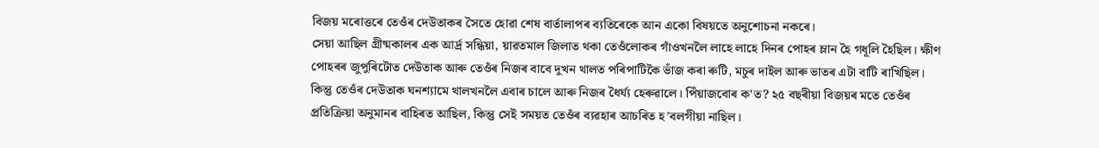বিজয় মৰোত্তৰে তেওঁৰ দেউতাকৰ সৈতে হোৱা শেষ বাৰ্তালাপৰ ব্যতিৰেকে আন একো বিষয়তে অনুশোচনা নকৰে।
সেয়া আছিল গ্ৰীষ্মকালৰ এক আৰ্দ্ৰ সন্ধিয়া, য়াৱতমাল জিলাত থকা তেওঁলোকৰ গাঁওখনলৈ লাহে লাহে দিনৰ পোহৰ ম্লান হৈ গধূলি হৈছিল। ক্ষীণ পোহৰৰ জুপুৰিটোত দেউতাক আৰু তেওঁৰ নিজৰ বাবে দুখন থালত পৰিপাটিকৈ ভাঁজ কৰা ৰুটি, মচুৰ দাইল আৰু ভাতৰ এটা বাটি ৰাখিছিল।
কিন্তু তেওঁৰ দেউতাক ঘনশ্যামে থালখনলৈ এবাৰ চালে আৰু নিজৰ ধৈৰ্য্য হেৰুৱালে। পিঁয়াজবোৰ ক'ত? ২৫ বছৰীয়া বিজয়ৰ মতে তেওঁৰ প্ৰতিক্ৰিয়া অনুমানৰ বাহিৰত আছিল, কিন্তু সেই সময়ত তেওঁৰ ব্যৱহাৰ আচৰিত হ’বলগীয়া নাছিল।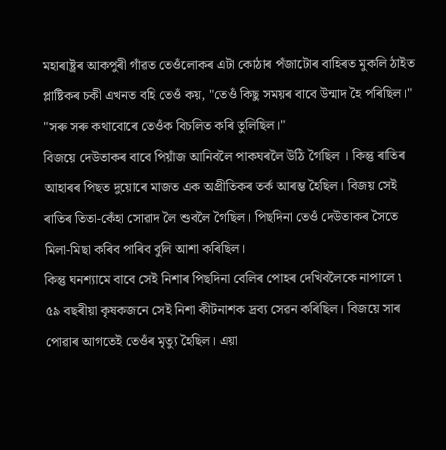মহাৰাষ্ট্ৰৰ আকপুৰী গাঁৱত তেওঁলোকৰ এটা কোঠাৰ পঁজাটোৰ বাহিৰত মুকলি ঠাইত প্লাষ্টিকৰ চকী এখনত বহি তেওঁ কয়, "তেওঁ কিছু সময়ৰ বাবে উন্মাদ হৈ পৰিছিল।" "সৰু সৰু কথাবোৰে তেওঁক বিচলিত কৰি তুলিছিল।"
বিজয়ে দেউতাকৰ বাবে পিয়াঁজ আনিবলৈ পাকঘৰলৈ উঠি গৈছিল । কিন্তু ৰাতিৰ আহাৰৰ পিছত দুয়োৰে মাজত এক অপ্ৰীতিকৰ তৰ্ক আৰম্ভ হৈছিল। বিজয় সেই ৰাতিৰ তিতা-কেঁহা সোৱাদ লৈ শুবলৈ গৈছিল। পিছদিনা তেওঁ দেউতাকৰ সৈতে মিলা-মিছা কৰিব পাৰিব বুলি আশা কৰিছিল।
কিন্তু ঘনশ্যামে বাবে সেই নিশাৰ পিছদিনা বেলিৰ পোহৰ দেখিবলৈকে নাপালে ৷
৫৯ বছৰীয়া কৃষকজনে সেই নিশা কীটনাশক দ্ৰব্য সেৱন কৰিছিল। বিজয়ে সাৰ পোৱাৰ আগতেই তেওঁৰ মৃত্যু হৈছিল। এয়া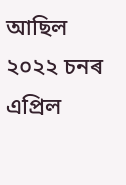আছিল ২০২২ চনৰ এপ্ৰিল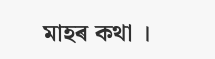মাহৰ কথা ।